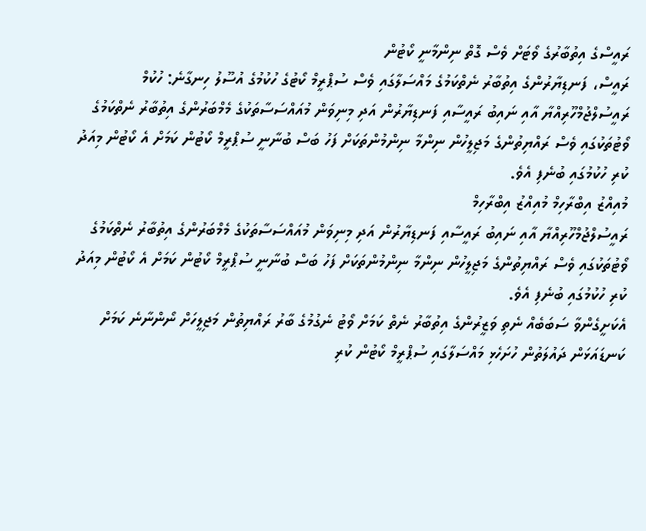ރައީސްގެ އިތުބާރުގެ ވޯޓަށް ވެސް ގޮތް ނިންމާނީ ކޯޓުން
ރައީސް، ފަނޑިޔާރުންގެ އިތުބާރު ނެތްކަމުގެ މައްސަލާގައި ވެސް ސުޕްރީމް ކޯޓުގެ ހުކުމުގެ އުސޫލު ހިނގާނެ: ހުކުމް
ރައީސުލްޖުމްހޫރިއްޔާ އާއި ނައިބު ރައީސާއި ފަނޑިޔާރުން އަދި މިނިވަން މުއައްސަސާތަކުގެ މެމްބަރުންގެ އިތުބާރު ނެތްކަމުގެ ވޯޓުތަކުގައި ވެސް ރައްޔިތުންގެ މަޖިލީހުން ނިންމާ ނިންމުންތަކަށް ފަހު ބަސް ބުނާނީ ސުޕްރީމް ކޯޓުން ކަމަށް އެ ކޯޓުން މިއަދު ކުރި ހުކުމުގައި ބުނެފި އެވެ.
މުއިއްޒު އިބްރާހިމް މުއިއްޒު އިބްރާހިމް
ރައީސުލްޖުމްހޫރިއްޔާ އާއި ނައިބު ރައީސާއި ފަނޑިޔާރުން އަދި މިނިވަން މުއައްސަސާތަކުގެ މެމްބަރުންގެ އިތުބާރު ނެތްކަމުގެ ވޯޓުތަކުގައި ވެސް ރައްޔިތުންގެ މަޖިލީހުން ނިންމާ ނިންމުންތަކަށް ފަހު ބަސް ބުނާނީ ސުޕްރީމް ކޯޓުން ކަމަށް އެ ކޯޓުން މިއަދު ކުރި ހުކުމުގައި ބުނެފި އެވެ.
އެކަށީގެންވާ ސަބަބެއް ނެތި ވަޒީރުންގެ އިތުބާރު ނެތް ކަމަށް ވޯޓު ނެގުމުގެ ބާރު ރައްޔިތުން މަޖިލީހަށް ނޯންނާނެ ކަމަށް ކަނޑައަޅަން ދައުލަތުން ހުށަހެޅި މައްސަލާގައި ސުޕްރީމް ކޯޓުން ކުރި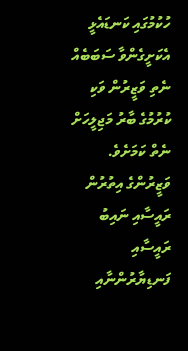ހުކުމުގައި ކަނޑައެޅީ އެކަށީގެންވާ ސަބަބެއް ނެތި ވަޒީރުން ވަކި ކުރުމުގެ ބާރު މަޖިލީހަށް ނެތް ކަމަށެވެ.
ވަޒީރުންގެ އިތުރުން ރައީސާއި ނައިބު ރައީސާއި ފަނޑިޔާރުންނާއި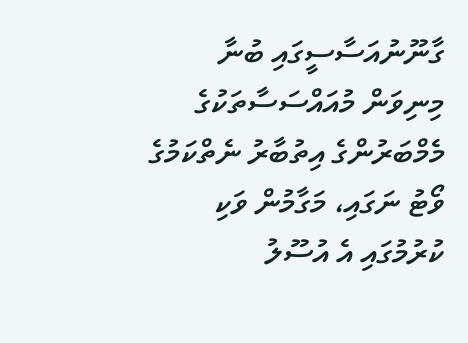ގާނޫނުއަސާސީގައި ބުނާ މިނިވަން މުއައްސަސާތަކުގެ މެމްބަރުންގެ އިތުބާރު ނެތްކަމުގެ ވޯޓު ނަގައި، މަގާމުން ވަކި ކުރުމުގައި އެ އުސޫލު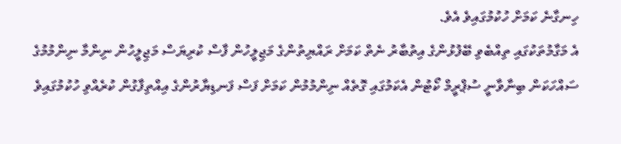ހިނގާނެ ކަމަށް ހުކުމުގައިވެ އެވެ.
އެ މަގާމުތަކުގައި ތިއްބެވި ބޭފުޅުންގެ އިތުބާރު ނެތް ކަމަށް ރައްޔިތުންގެ މަޖިލީހުން ފާސް ކުރިޔަސް މަޖިލީހުން ނިންމާ ނިންމުމުގެ ސައްހަކަން ބިނާވާނީ ސުޕްރީމް ކޯޓުން އެކަމުގައި ގޮތެއް ނިންމުމުން ކަމަށް ފަސް ފަނޑިޔާރުންގެ އިއްތިފާގުން ކުރެއްވި ހުކުމުގައިވެ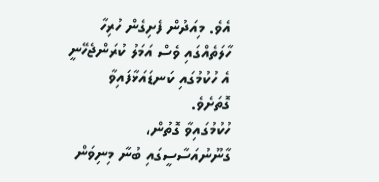އެވެ. މިއަދުން ފެށިގެން ހުރިހާ ހާލަތެއްގައި ވެސް އަމަލު ކުރަންޖެހޭނީ އެ ހުކުމުގައި ކަނޑައަޅާފައިވާ ގޮތަށެވެ.
ހުކުމުގައިވާ ގޮތުން، ގާނޫނުއަސާސީގައި ބުނާ މިނިވަން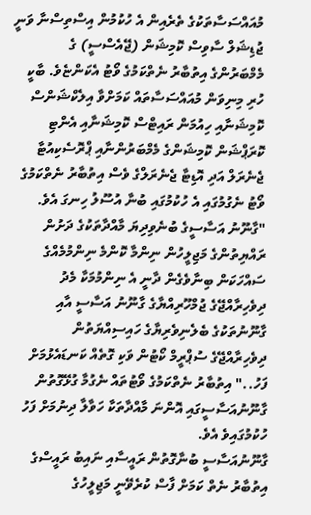މުއައްސަސާތަކުގެ ތެރެއިން އެ ހުކުމުން އިސްތިސްނާ ވަނީ ޖުޑިޝަލް ސާވިސް ކޮމިޝަން (ޖޭއެސްސީ) ގެ މެމްބަރުންގެ އިތުބާރު ނެތްކަމުގެ ވޯޓު އެކަންޏެވެ. ބާކީ ހުރި މިނިވަން މުއައްސަސާތައް ކަމަށްވާ އިލެކްޝަންސް ކޮމިޝަނާއި ހިއުމަން ރައިޓްސް ކޮމިޝަނާއި އެންޓި ކޮރަޕްޝަން ކޮމިޝަންގެ މެމްބަރުންނާއި ޕްރޮސެކިއުޓާ ޖެނެރަލް އަދި އޮޑިޓާ ޖެނެރަލްގެ ވެސް އިތުބާރު ނެތްކަމުގެ ވޯޓު ނެގުމުގައި އެ ހުކުމުގައި ބުނާ އުސޫލު ހިނގަ އެވެ.
"ގާނޫނު އަސާސީގެ ބުނެވިދިޔަ މާއްދާތަކުގެ ދަށުން ރައްޔިތުންގެ މަޖިލީހުން ނިންމާ ކޮންމެ ނިންމުމެއްގެ ސައްހަކަން ބިނާވެގެން ދާނީ އެ ނިންމުމަކާ މެދު ދިވެހިރާއްޖޭގެ ޖުމްހޫރިއްޔާގެ ގާނޫނު އަސާސީ އާއި ގާނޫނުތަކުގެ ބެލެނިވެރިޔާގެ ހައިސިއްޔަތުން ދިވެހިރާއްޖޭގެ ސުޕްރީމް ކޯޓުން ވަކި ގޮތެއް ކަނޑައެޅުމަށް ފަހު.." އިތުބާރު ނެތްކަމުގެ ވޯޓުތައް ނެގުމާ ގުޅޭގޮތުން ގާނޫނުއަސާސީގައި އޮންނަ މާއްދާތަކާ ހަވާލާ ދިނުމަށް ފަހު ހުކުމުގައިވެ އެވެ.
ގާނޫނުއަސާސީ ބުނާގޮތުން ރައީސާއި ނައިބު ރައީސްގެ އިތުބާރު ނެތް ކަމަށް ފާސް ކުރެވޭނީ މަޖިލީހުގެ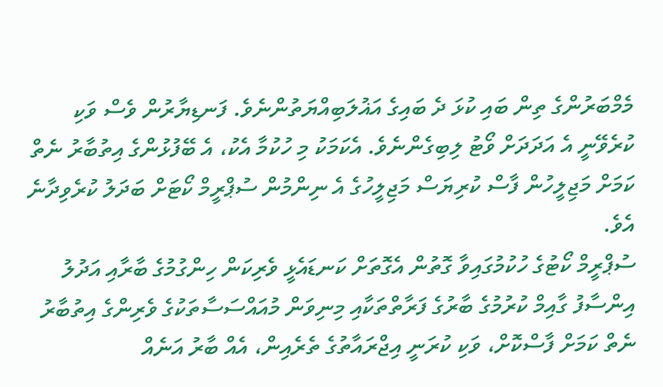މެމްބަރުންގެ ތިން ބައި ކުޅަ ދެ ބައިގެ އަޣުލަބިއްޔަތުންނެވެ. ފަނޑިޔާރުން ވެސް ވަކި ކުރެވޭނީ އެ އަދަދަށް ވޯޓު ލިބިގެންނެވެ. އެކަމަކު މި ހުކުމާ އެކު، އެ ބޭފުޅުންގެ އިތުބާރު ނެތް ކަމަށް މަޖިލީހުން ފާސް ކުރިޔަސް މަޖިލީހުގެ އެ ނިންމުން ސުޕްރީމް ކޯޓަށް ބަދަލު ކުރެވިދާނެ އެވެ.
ސުޕްރީމް ކޯޓުގެ ހުކުމުގައިވާ ގޮތުން އެގޮތަށް ކަނޑައެޅީ ވެރިކަން ހިންގުމުގެ ބާރާއި އަދުލު އިންސާފު ގާއިމް ކުރުމުގެ ބާރުގެ ފަރާތްތަކާއި މިނިވަން މުއައްސަސާތަކުގެ ވެރިންގެ އިތުބާރު ނެތް ކަމަށް ފާސްކޮށް، ވަކި ކުރަނީ އިޖްރައާތުގެ ތެރެއިން، އެއް ބާރު އަނެއް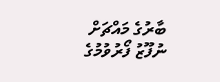ބާރުގެ މައްޗަށް ނުފޫޒު ފޯރުވުމުގެ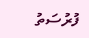ފުރުސަތު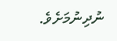ނުދިނުމަށެވެ.